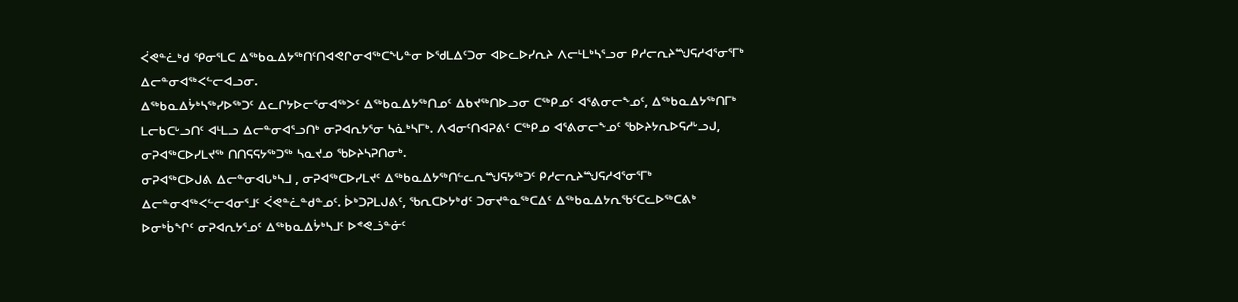ᐹᕙᓐᓛᒃᑯ ᕿᓂᕐᒪᑕ ᐃᖅᑲᓇᐃᔭᖅᑎᑦᑎᐊᕙᒋᓂᐊᖅᑕᖓᓐᓂ ᐅᖁᒪᐃᑦᑐᓂ ᐊᐅᓚᐅᓯᕆᔨ ᐱᓕᒻᒪᒃᓴᕐᓗᓂ ᑭᓱᓕᕆᔨᙳᕋᓱᐊᕐᓂᕐᒥᒃ ᐃᓕᓐᓂᐊᖅᐸᓪᓕᐊᓗᓂ.
ᐃᖅᑲᓇᐃᔮᒃᓴᖅᓯᐅᖅᑐᑦ ᐃᓚᒋᔭᐅᓕᕐᓂᐊᖅᐳᑦ ᐃᖅᑲᓇᐃᔭᖅᑎᓄᑦ ᐃᑲᔪᖅᑎᐅᓗᓂ ᑕᖅᑭᓄᑦ ᐊᕐᕕᓂᓕᖕᓄᑦ, ᐃᖅᑲᓇᐃᔭᖅᑎᒥᒃ ᒪᓕᑲᑕᒡᓗᑎᑦ ᐊᒻᒪᓗ ᐃᓕᓐᓂᐊᕐᓗᑎᒃ ᓂᕈᐊᕆᔭᕐᓂ ᓴᓈᒃᓴᒥᒃ. ᐱᐊᓂᑦᑎᐊᕈᕕᑦ ᑕᖅᑭᓄ ᐊᕐᕕᓂᓕᖕᓄᑦ ᖃᐅᔨᔭᕆᐅᕋᓱᒡᓗᒍ, ᓂᕈᐊᖅᑕᐅᓯᒪᔪᖅ ᑎᑎᕋᕋᔭᖅᑐᖅ ᓴᓇᔪᓄ ᖃᐅᔨᓴᕈᑎᓂᒃ.
ᓂᕈᐊᖅᑕᐅᒍᕕ ᐃᓕᓐᓂᐊᒐᒃᓴᒧ , ᓂᕈᐊᖅᑕᐅᓯᒪᔪᑦ ᐃᖅᑲᓇᐃᔭᖅᑎᓪᓚᕆᙳᕋᔭᖅᑐᑦ ᑭᓱᓕᕆᔨᙳᕋᓱᐊᕐᓂᕐᒥᒃ ᐃᓕᓐᓂᐊᖅᐸᓪᓕᐊᓂᕐᒧᑦ ᐹᕙᓐᓛᓐᑯᓐᓄᑦ. ᐆᒃᑐᕈᒪᒍᕕᑦ, ᖃᕆᑕᐅᔭᒃᑯᑦ ᑐᓂᔪᓐᓇᖅᑕᐃᑦ ᐃᖅᑲᓇᐃᔭᕆᖃᑦᑕᓚᐅᖅᑕᕕᒃ ᐅᓂᒃᑳᖏᑦ ᓂᕈᐊᕆᔭᕐᓄᑦ ᐃᖅᑲᓇᐃᔮᒃᓴᒧᑦ ᐅᕝᕙᓘᓐᓃᑦ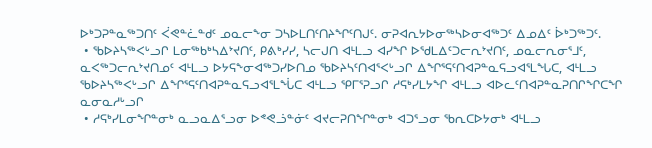ᐅᒃᑐᕈᓐᓇᖅᑐᑎᑦ ᐹᕙᓐᓛᓐᑯᑦ ᓄᓇᓕᖕᓂ ᑐᓴᐅᒪᑎᑦᑎᔨᖏᑦᑎᒍᑦ. ᓂᕈᐊᕆᔭᐅᓂᖅᓴᐅᓂᐊᖅᑐᑦ ᐃᓄᐃᑦ ᐆᒃᑐᖅᑐᑦ.
 • ᖃᐅᔨᓴᖅᐸᒡᓗᒋ ᒪᓂᖅᑲᒃᓴᐃᔾᔪᑎᑦ, ᑭᕕᒃᓯᓯ, ᓴᓕᒍᑎ ᐊᒻᒪᓗ ᐊᓯᖏ ᐅᖁᒪᐃᑦᑐᓕᕆᔾᔪᑎᑦ, ᓄᓇᓕᕆᓂᕐᒧᑦ, ᓇᐸᖅᑐᓕᕆᔾᔪᑎᓄᑦ ᐊᒻᒪᓗ ᐅᔭᕋᖕᓂᐊᖅᑐᓯᐅᑎᓄ ᖃᐅᔨᓴᑦᑎᐊᕐᐸᒡᓗᒋ ᐃᖏᕐᕋᑦᑎᐊᕈᓐᓇᕋᓗᐊᕐᒪᖓᑕ, ᐊᒻᒪᓗ ᖃᐅᔨᓴᖅᐸᒡᓗᒋ ᐃᖏᕐᕋᑦᑎᐊᕈᓐᓇᕋᓗᐊᕐᒪᖔᑕ ᐊᒻᒪᓗ ᕿᒥᕐᕈᓗᒋ ᓱᕋᒃᓯᒪᔭᖏ ᐊᒻᒪᓗ ᐊᐅᓚᑦᑎᐊᕈᓐᓇᕈᑎᒋᖏᑕᖏ
ᓇᓂᓇᓱᒡᓗᒋ
 • ᓱᕋᒃᓯᒪᓂᖏᓐᓂᒃ ᓇᓗᓇᐃᕐᓗᓂ ᐅᕝᕙᓘᓐᓃᑦ ᐊᔪᓕᕈᑎᖏᓐᓂᒃ ᐊᑐᕐᓗᓂ ᖃᕆᑕᐅᔭᓂᒃ ᐊᒻᒪᓗ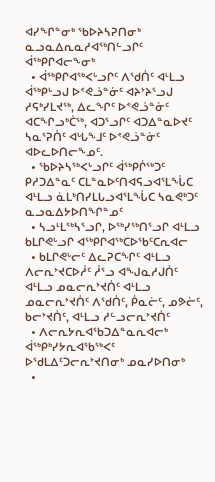ᐊᓯᖏᓐᓂᒃ ᖃᐅᔨᓴᕈᑎᓂᒃ ᓇᓗᓇᐃᕆᓇᓱᐊᖅᑎᓪᓗᒋᑦ ᐋᖅᑭᒋᐊᓕᖕᓂᒃ
  • ᐋᖅᑭᒋᐊᖅᐸᒡᓗᒋᑦ ᐱᖁᑏᑦ ᐊᒻᒪᓗ ᐋᖅᑭᒡᓗᒍ ᐅᕝᕙᓘᓐᓃᑦ ᐊᔨᔾᔨᕐᓗᒍ ᓱᕋᒃᓯᒪᔪᖅ, ᐃᓚᖏᑦ ᐅᕝᕙᓘᓐᓃᑦ ᐊᑕᖏᓗᒃᑖᖅ, ᐊᑐᕐᓗᒋᑦ ᐊᑐᐃᓐᓇᐅᔪᑦ ᓴᓇᕐᕈᑏᑦ ᐊᒡᒐᖕᒧᑦ ᐅᕝᕙᓘᓐᓃᑦ ᐊᐅᓚᐅᑎᓕᖕᓄᑦ.
  • ᖃᐅᔨᓴᖅᐸᒡᓗᒋᑦ ᐋᖅᑭᒌᖅᑐᑦ ᑭᓱᑐᐃᓐᓇᑦ ᑕᒪᓐᓇᐅᑦᑎᐊᕋᓗᐊᕐᒪᖔᑕ ᐊᒻᒪᓗ ᓈᒪᒃᑎᓯᒪᒐᓗᐊᕐᒪᖔᑕ ᓴᓇᕙᒃᑐᑦ ᓇᓗᓇᐃᔭᐅᑎᖏᓐᓄᑦ
  • ᓴᓗᒻᒪᖅᓴᕐᓗᒋ, ᐅᖅᓯᖅᑎᕐᓗᒋ ᐊᒻᒪᓗ ᑲᒪᒋᕙᒡᓗᒋ ᐊᖅᑭᒋᐊᖅᑕᐅᖃᑦᑕᕆᐊᓕ
  • ᑲᒪᒋᕙᒡᓕᑦ ᐃᓚᕈᑕᖏᑦ ᐊᒻᒪᓗ ᐱᓕᕆᔾᔪᑕᐅᓲᑦ ᓲᕐᓗ ᐊᖑᓇᓱᒍᑏᑦ ᐊᒻᒪᓗ ᓄᓇᓕᕆᔾᔪᑏᑦ ᐊᒻᒪᓗ ᓄᓇᓕᕆᔾᔪᑏᑦ ᐱᖁᑏᑦ, ᑮᓇᓖᑦ, ᓄᕗᓖᑦ, ᑲᓕᔾᔪᑏᑦ, ᐊᒻᒪᓗ ᓱᓪᓗᓕᕆᔾᔪᑏᑦ
  • ᐱᓕᕆᔭᕆᐊᖃᑐᐃᓐᓇᕆᐊᓕᒃ ᐋᖅᑭᒃᓯᔭᕆᐊᖃᖅᐸᑦ ᐅᖁᒪᐃᑦᑐᓕᕆᔾᔪᑎᓂᒃ ᓄᓇᓯᐅᑎᓂᒃ
  •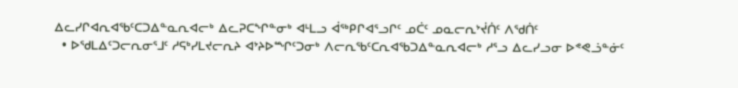ᐃᓚᓯᒋᐊᕆᐊᖃᑦᑕᑐᐃᓐᓇᕆᐊᓕᒃ ᐃᓚᕈᑕᖏᓐᓂᒃ ᐊᒻᒪᓗ ᐋᖅᑭᒋᐊᕐᓗᒋᑦ ᓄᑖᑦ ᓄᓇᓕᕆᔾᔫᑏᑦ ᐱᖁᑏᑦ
  • ᐅᖁᒪᐃᑦᑐᓕᕆᓂᕐᒧᑦ ᓱᕋᒃᓯᒪᔪᓕᕆᔨ ᐊᔾᔨᐅᙱᑦᑐᓂᒃ ᐱᓕᕆᖃᑦᑕᕆᐊᖃᑐᐃᓐᓇᕆᐊᓕᒃ ᓱᕐᓗ ᐃᓚᓯᓗᓂ ᐅᕝᕙᓘᓐᓃᑦ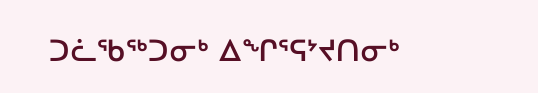ᑐᓛᖃᖅᑐᓂᒃ ᐃᖏᕐᕋᔾᔪᑎᓂᒃ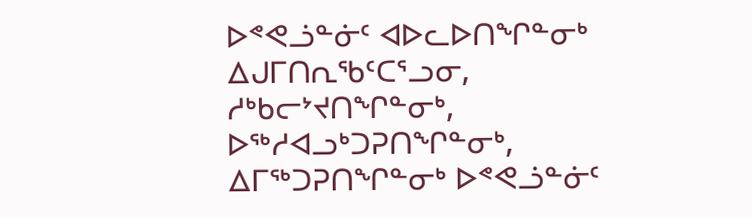ᐅᕝᕙᓘᓐᓃᑦ ᐊᐅᓚᐅᑎᖏᓐᓂᒃ ᐃᒍᒥᑎᕆᖃᑦᑕᕐᓗᓂ, ᓱᒃᑲᓕᔾᔪᑎᖏᓐᓂᒃ, ᐅᖅᓱᐊᓗᒃᑐᕈᑎᖏᓐᓂᒃ, ᐃᒥᖅᑐᕈᑎᖏᓐᓂᒃ ᐅᕝᕙᓘᓐᓃᑦ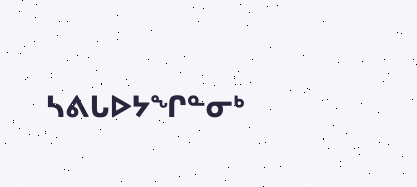ᓴᕕᒐᐅᔭᖏᓐᓂᒃ